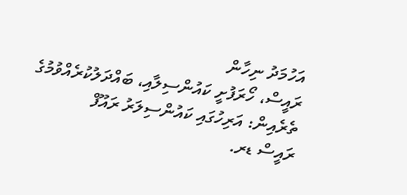އަހުމަދު ނިހާން
ރައީސް، ހޯރަފުށީ ކައުންސިލާއި، ބައްދަލުކުރެއްވުމުގެ ތެރެއިން: އަރިހުގައި ކައުންސިލަރު ރައޫފް
ރައީސް ޑރ.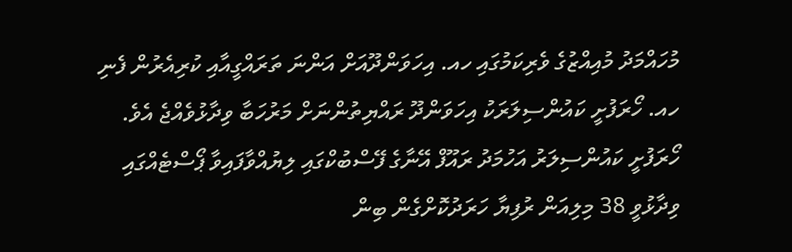މުހައްމަދު މުއިއްޒުގެ ވެރިކަމުގައި ހއ. އިހަވަންދޫއަށް އަންނަ ތަރައްގީއާއި ކުރިއެރުން ފެނި ހއ. ހޯރަފުށީ ކައުންސިލަރަކު އިހަވަންދޫ ރައްޔިތުންނަށް މަރުހަބާ ވިދާޅުވެއްޖެ އެވެ.
ހޯރަފުށީ ކައުންސިލަރު އަހުމަދު ރައޫފް އޭނާގެ ފޭސްބުކްގައި ލިޔުއްވާފައިވާ ޕޯސްޓެއްގައި ވިދާޅުވީ 38 މިލިއަން ރުފިޔާ ހަރަދުކޮށްގެން ބިން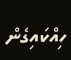ހިއްކައިގެން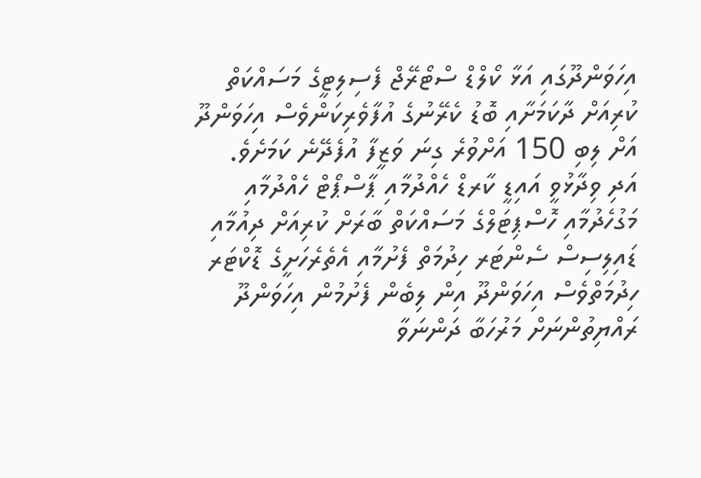އިހަވަންދޫގައި އަޅާ ކޯލްޑް ސްޓޯރޭޖް ފެސިލިޓީގެ މަސައްކަތް ކުރިއަށް ދާކަމަށާއި ބޮޑު ކެރޭނުގެ އުފާވެރިކަންވެސް އިހަވަންދޫ އަށް ލިބި 150 އަށްވުރެ ގިނަ ވަޒީފާ އުފެދޭނެ ކަމަށެވެ.
އަދި ވިދާޅުވީ އައިޑީ ކާރޑް ހެއްދުމާއި ޕާސްޕޯޓް ހެއްދުމާއި މަގުހެދުމާއި ހޮސްޕިޓަލްގެ މަސައްކަތް ބާރަށް ކުރިއަށް ދިއުމާއި ޑައިލިސިސް ސެންޓަރ ހިދުމަތް ފެށުމާއި އެތެރެހަށީގެ ޑޮކްޓަރ ހިދުމަތްވެސް އިހަވަންދޫ އިން ލިބެން ފެށުމުން އިހަވަންދޫ ރައްޔިތުންނަށް މަރުހަބާ ދަންނަވާ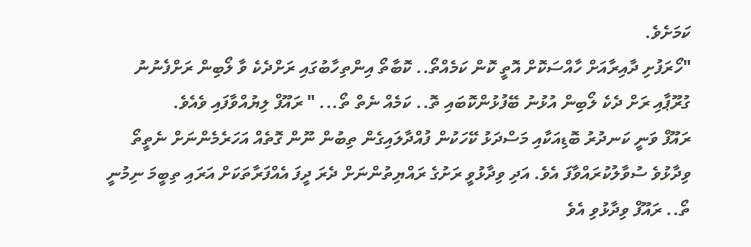ކަމަށެވެ.
"ހޯރަފުށި ދާއިރާއަށް ހާއްސަކޮށް އޮތީ ކޮން ކަމެއްތޯ.. ކޮބާތޯ އިންތިހާބުގައި ރަށްދެކެ ވާ ލޯބިން ރަށްފެނުނު ގުރޫޕާއި ރަށް ދެކެ ލޯބިން އުޅުނު ބޭފުޅުންކޮބައި ތޮ.. ކަމެއް ނެތް ތޯ... " ރައޫފް ލިޔުއްވާފައި ވެއެވެ.
ރައޫފް ވަނީ ކަނދުރު ބޮޑިއަކާއި މަސްދަޅު ކޭހަކުން ފުއްދާލައިގެން ތިބުން ނޫން ގޮތެއް އަހަރެމެންނަށް ނެތީތޯ ވިދާޅުވެ ސުވާލުކުރައްވާފަ އެވެ. އަދި ވިދާޅުވީ ރަށުގެ ރައްޔިތުންނަށް ދެރަ ދީފަ އެއްފަރާތަކަށް އަރައި ތިބީމަ ނިމުނީ ތޯ.. ރައޫފް ވިދާޅުވި އެވެ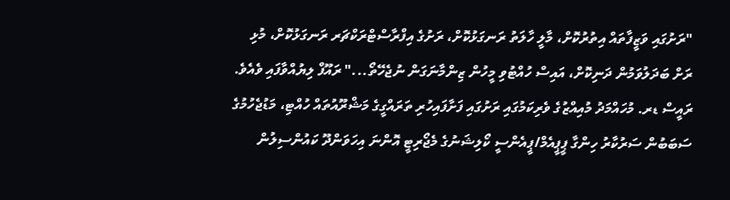"ރަށުގައި ވަޒީފާތައް އިތުރުކޮށް، މާލީ ހާލަތު ރަނގަޅުކޮށް، ރަށުގެ އިފްރާސްޓްރަކްޗަރ ރަނގަޅުކޮށް، މުޅި ރަށް ބަދަލުވަމުން ދަނިކޮށް، އައިސް ހުއްޓުވި މީހުން ޒިންމާނަގަން ނުޖެހޭތޯ..." ރައޫފް ލިޔުއްވާފައި ވެއެވެ.
ރައީސް ޑރ. މުހައްމަދު މުއިއްޒުގެ ވެރިކަމުގައި ރަށުގައި ފަށާފައިހުރި ތަރައްގީގެ މަޝްރޫއުތައް ހުއްޓި، މަޑުޖެހުމުގެ ސަބަބުން ސަރުކާރު ހިންގާ ޕީޕީއެމް/ޕީއެންސީ ކޯލިޝަނުގެ މެޖޯރިޓީ އޮންނަ އިހަވަންދޫ ކައުންސިލުން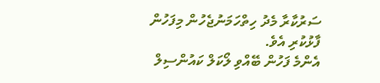ސަރުކާރާ މެދު ހިތްހަމަނުޖެހުން މިފަހުން ފާޅުކުރި އެވެ.
އެންމެ ފަހުން ބޭއްވި ލޯކަލް ކައުންސިލް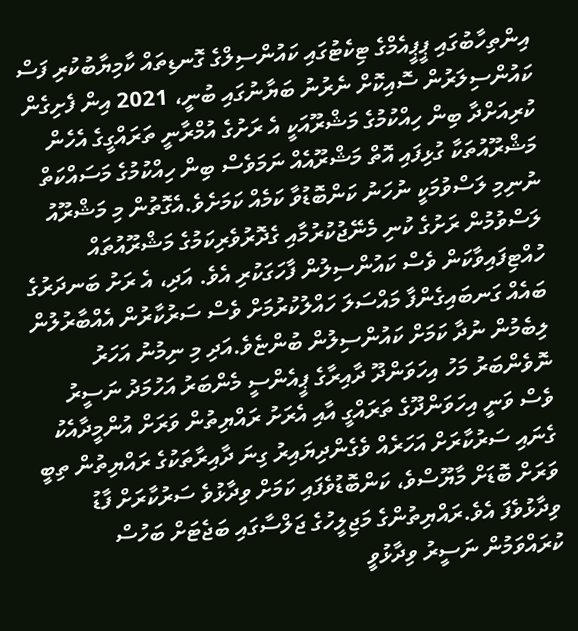އިންތިހާބުގައި ޕީޕީއެމްގެ ޓިކެޓުގައި ކައުންސިލްގެ ގޮނޑިތައް ކާމިޔާބުކުރި ފަސް ކައުންސިލަރުން ސޮއިކޮށް ނެރުނު ބަޔާނުގައި ބުނީ، 2021 އިން ފެށިގެން ކުރިއަށްދާ ބިން ހިއްކުމުގެ މަޝްރޫއަކީ އެ ރަށުގެ އުމްރާނީ ތަރައްގީގެ އެހެން މަޝްރޫއުތަކާ ގުޅިފައި އޮތް މަޝްރޫއެއް ނަމަވެސް ބިން ހިއްކުމުގެ މަސައްކަތް ނުނިމި ލަސްވުމަކީ ނުހަނު ކަންބޮޑުވާ ކަމެއް ކަމަށެވެ.އެގޮތުން މި މަޝްރޫއު ލަސްވުމުން ރަށުގެ ކުނި މެނޭޖުކުރުމާއި ގެދޮރުވެރިކަމުގެ މަޝްރޫއުތައް ހުއްޓިފައިވާކަން ވެސް ކައުންސިލުން ފާހަގަކުރި އެވެ. އަދި، އެ ރަށު ބަނދަރުގެ ބައެއް ގަނބައިގެންފާ މައްސަލަ ހައްލުކުރުމަށް ވެސް ސަރުކާރުން އެއްބާރުލުން ލިބެމުން ނުދާ ކަމަށް ކައުންސިލުން ބުންޏެވެ.އަދި މި ނިމުނު އަހަރު ނޮވެންބަރު މަހު އިހަވަންދޫ ދާއިރާގެ ޕީއެންސީ މެންބަރު އަހުމަދު ނަސީރު ވެސް ވަނީ އިހަވަންދޫގެ ތަރައްގީ އާއި އެރަށު ރައްޔިތުން ވަރަށް އުންމީދާއެކު ގެނައި ސަރުކާރަށް އަހަރެއް ވެގެންދިޔައިރު ގިނަ ދާއިރާތަކުގެ ރައްޔިތުން ތިބީ ވަރަށް ބޮޑަށް މާޔޫސްވެ، ކަންބޮޑުވެފައި ކަމަށް ވިދާޅުވެ ސަރުކާރަށް ފާޑު ވިދާޅުވެފަ އެވެ.ރައްޔިތުންގެ މަޖިލީހުގެ ޖަލްސާގައި ބަޖެޓަށް ބަހުސް ކުރައްވަމުން ނަސީރު ވިދާޅުވީ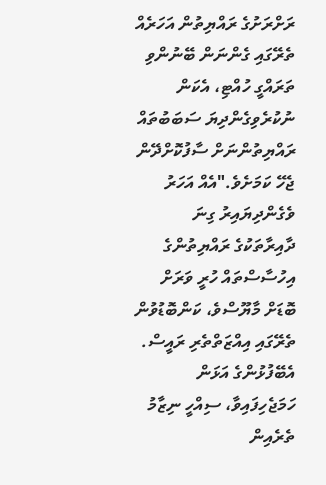ރަށްރަށުގެ ރައްޔިތުން އަހަރެއް ތެރޭގައި ގެންނަން ބޭނުންވި ތަރައްގީ ހުއްޓި، އެކަން ނުކުރެވިގެންދިޔަ ސަބަބުތައް ރައްޔިތުންނަށް ސާފުކޮށްދޭން ޖެހޭ ކަމަށެވެ."އެއް އަހަރު ވެގެންދިޔައިރު ގިނަ ދާއިރާތަކުގެ ރައްޔިތުންގެ އިހުސާސްތައް ހުރީ ވަރަށް ބޮޑަށް މާޔޫސްވެ، ކަންބޮޑުވުން ތެރޭގައި އިއްޒަތްތެރި ރައީސް. އެބޭފުޅުންގެ އަޅަން ހަމަޖެހިފައިވާ، ސިއްހީ ނިޒާމު ތެރެއިން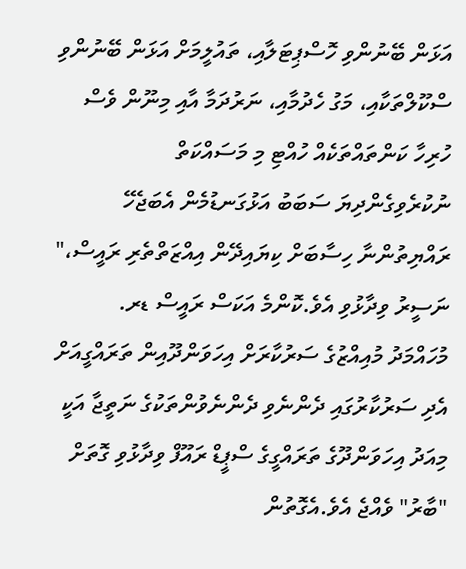އަޅަން ބޭނުންވި ހޮސްޕިޓަލާއި، ތައުލީމަށް އަޅަން ބޭނުންވި ސްކޫލްތަކާއި، މަގު ހެދުމާއި، ނަރުދަމާ އާއި މިނޫން ވެސް ހުރިހާ ކަންތައްތަކެއް ހުއްޓި މި މަސައްކަތް ނުކުރެވިގެންދިޔަ ސަބަބު އަޅުގަނޑުމެން އެބަޖެހޭ ރައްޔިތުންނާ ހިސާބަށް ކިޔައިދޭން އިއްޒަތްތެރި ރައީސް،" ނަސީރު ވިދާޅުވި އެވެ.ކޮންމެ އަކަސް ރައީސް ޑރ. މުހައްމަދު މުއިއްޒުގެ ސަރުކާރަށް އިހަވަންދޫއިން ތަރައްގީއަށް އެދި ސަރުކާރުގައި ދެންނެވި ދެންނެވުންތަކުގެ ނަތީޖާ އަކީ މިއަދު އިހަވަންދޫގެ ތަރައްގީގެ ސްޕީޑް ރައޫފް ވިދާޅުވި ގޮތަށް "ބާރު" ވެއްޖެ އެވެ.އެގޮތުން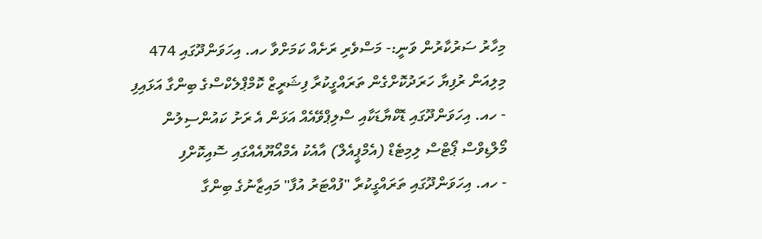މިހާރު ސަރުކާރުން ވަނީ:- މަސްވެރި ރަށެއް ކަމަށްވާ ހއ. އިހަވަންދޫގައި 474 މިލިއަން ރުފިޔާ ހަރަދުކޮށްގެން ތަރައްގީކުރާ ފިޝަރީޒް ކޮމްޕްލެކްސްގެ ބިންގާ އަޅައިފި
- ހއ. އިހަވަންދޫގައި ޑޮކްޔާޑަކާއި ސްލިޕްވޭއެއް އަޅަން އެ ރަށު ކައުންސިލުން މޯލްޑިވްސް ޕޯޓްސް ލިމިޓެޑް (އެމްޕީއެލް) އާއެކު އެމްއޯޔޫއެއްގައި ސޮއިކޮށްފި
- ހއ. އިހަވަންދޫގައި ތަރައްގީކުރާ "ފުއްޓަރު އުފާ" މައިޒާނުގެ ބިންގާ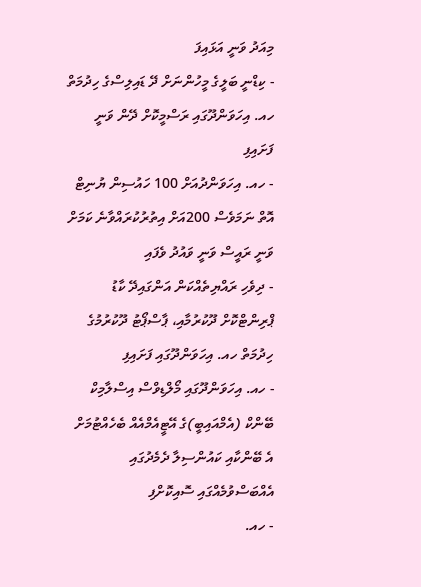މިއަދު ވަނީ އަޅައިފަ
- ކިޑްނީ ބަލީގެ މީހުންނަށް ދޭ ޑައިލިސްގެ ހިދުމަތް ހއ. އިހަވަންދޫގައި ރަސްމީކޮށް ދޭން ވަނީ ފަށައިފި
- ހއ. އިހަވަންދުއަށް 100 ހައުސިން ޔުނިޓް އޮތް ނަމަވެސް 200އަށް އިތުރުކުރައްވާނެ ކަމަށް ވަނީ ރައީސް ވަނީ ވައުދު ވެފައި
- ދިވެހި ރައްޔިތެއްކަން އަންގައިދޭ ކާޑު ޕްރިންޓްކޮށް ދޫކުރުމާއި، ޕާސްޕޯޓު ދޫކުރުމުގެ ހިދުމަތް ހއ. އިހަވަންދޫގައި ފަށައިފި
- ހއ. އިހަވަންދޫގައި މޯލްޑިވްސް އިސްލާމިކް ބޭންކް (އެމްއައިބީ)ގެ އޭޓީއެމްއެއް ބެހެއްޓުމަށް އެ ބޭންކާއި ކައުންސިލާ ދެމެދުގައި އެއްބަސްވުމެއްގައި ސޮއިކޮށްފި
- ހއ.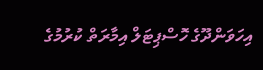އިހަވަންދޫގެ ހޮސްޕިޓަލް އިމާރަތް ކުރުމުގެ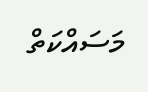މަސައްކަތް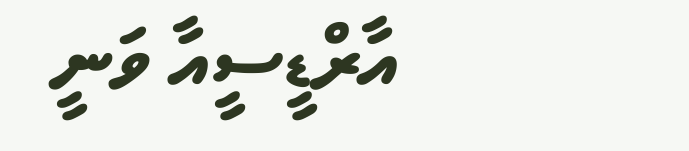އާރްޑީސީއާ ވަނީ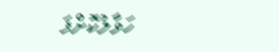ހަވާލުކޮށްފަ